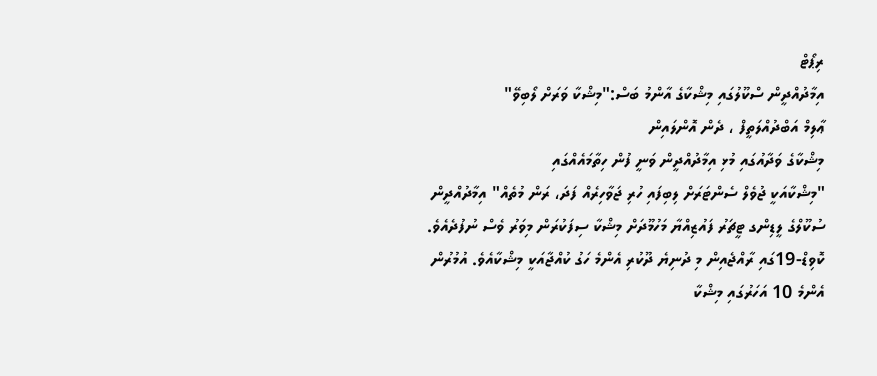ރިޕޯޓް
އިމާދުއްދީން ސްކޫލުގައި މިޝްކާގެ އާންމު ބަސް:"މިޝްކާ ވަރަށް ލޯބިވޭ"
ޢާލިމް އަބްދުއްލަތީފް ، ދެން އޮންލައިން
މިޝްކާގެ ވަދާއުގައި މުޅި އިމާދުއްދީން ވަނީ ފުން ހިތާމައެއްގައި
"މިޝްކާއަކީ ޖުވެލް ސެންޓަރަށް ލިބިފައި ހުރި ޖަވާހިރެއް ފަދަ، ރަން މުތެއް" އިމާދުއްދީން ސުކޫލްގެ ލީޑިންގ ޓީޗަރު ފައުޒިއްޔާ މަހުމޫދަށް މިޝްކާ ސިފަކުރަން މިވަރު ވެސް ނުފުދެއެވެ.
ކޮވިޑް-19ގައި ރާއްޖެއިން މި ދުނިޔެ ދޫކުރި އެންމެ ހަގު ކުއްޖާއަކީ މިޝްކާއެވެ. އުމުރުން އެންމެ 10 އަހަރުގައި މިޝްކާ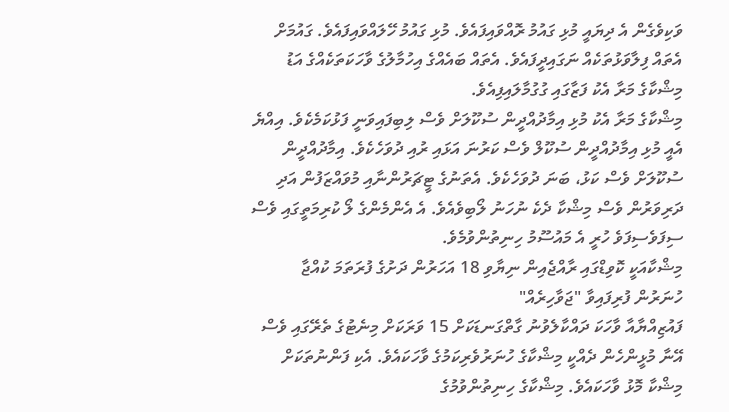ވަކިވެގެން އެ ދިޔައީ މުޅި ގައުމު ރޮއްވައިފައެވެ. މުޅި ގައުމު ހޭލައްވައިފައެވެ. ގައުމަށް އެތައް ފިލާވަޅުތަކެއް ނަގައިދީފައެވެ. އެތައް ބައެއްގެ އިހުމާލުގެ ވާހަކަތަކެއްގެ އަޑު މިޝްކާގެ މަރާ އެކު ފަޒާގައި ގުގުމާލައިފިއެވެ.
މިޝްކާގެ މަރާ އެކު މުޅި އިމާދުއްދީން ސުކޫލަށް ވެސް ލިބިފައިވަނީ ފަޅުކަމެކެވެ. އިއްޔެ އެއީ މުޅި އިމާދުއްދީން ސުކޫލް ވެސް ކަރުނަ އަޅައި ރުއި ދުވަހެކެވެ. އިމާދުއްދީން ސުކޫލަށް ވެސް ކަޅު، ބަނަ ދުވަހެކެވެ. އެތަނުގެ ޓީޗަރުންނާއި މުވައްޒަފުން އަދި ދަރިވަރުން ވެސް މިޝްކާ ދެކެ ނުހަނު ލޯބިވެއެވެ. އެ އެންމެންގެ ލޯ ކުރިމަތީގައި ވެސް ސިފަވެސިފަވެ ހުރީ އެ މައުސޫމު ހިނިތުންވުމެވެ.
މިޝްކާއަކީ ކޮވިޑްގައި ރާއްޖެއިން ނިޔާވި 18 އަހަރުން ދަށުގެ ފުރަތަމަ ކުއްޖާ
ހުނަރުން ފުރިފައިވާ "ޖަވާހިރެއް"
ފައުޒިއްޔާއާ ވާހަކަ ދައްކާލެވުނު ގާތްގަނޑަކަށް 15 ވަރަކަށް މިނެޓުގެ ތެރޭގައި ވެސް އޭނާ މުޅީންހެން ދެއްކީ މިޝްކާގެ ހުނަރުވެރިކަމުގެ ވާހަކައެވެ. އެކި ފަންނުތަކަށް މިޝްކާ މޮޅު ވާހަކައެވެ. މިޝްކާގެ ހިނިތުންވުމުގެ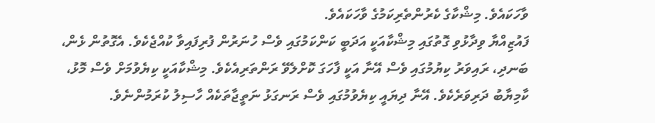ވާހަކައެވެ. މިޝްކާގެ ކެރުންތެރިކަމުގެ ވާހަކައެވެ.
ފައުޒިއްޔާ ވިދާޅުވި ގޮތުގައި މިޝްކާއަކީ އަދަބީ ކަންކަމުގައި ވެސް ހުނަރުން ފުރިފައިވާ ކުއްޖެކެވެ. އެގޮތުން ޅެން، ބަނދި، ރައިވަރު ކިޔުމުގައި ވެސް އޭނާ އަކީ ފާހަގަ ކޮށްލެވޭ ރަންތަރިއެކެވެ. މިޝްކާއަކީ ކިޔެވުމަށް ވެސް މޮޅު، ކާމިޔާބު ދަރިވަރެކެވެ. އޭނާ ދިޔައީ ކިޔެވުމުގައި ވެސް ރަނގަޅު ނަތީޖާތަކެއް ހާސިލު ކުރަމުންނެވެ.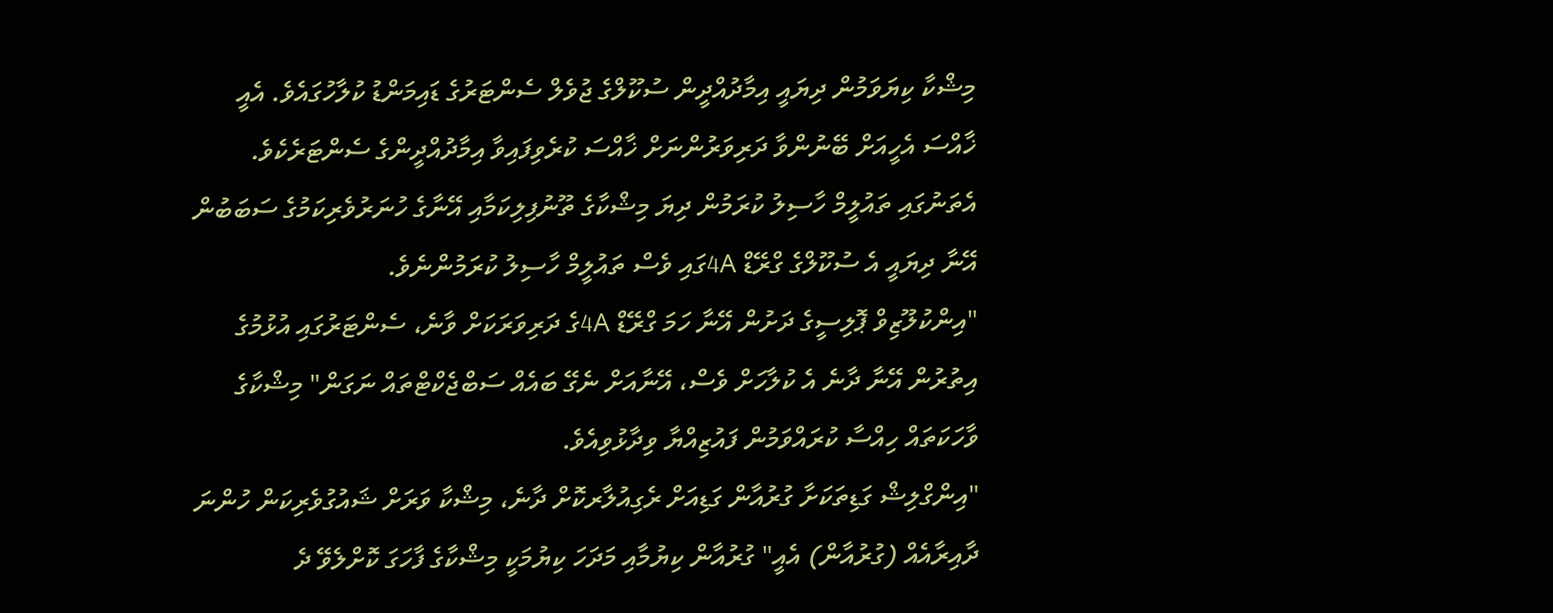މިޝްކާ ކިޔަވަމުން ދިޔައީ އިމާދުއްދީން ސުކޫލްގެ ޖުވެލް ސެންޓަރުގެ ޑައިމަންޑު ކުލާހުގައެވެ. އެއީ ޚާއްސަ އެހީއަށް ބޭނުންވާ ދަރިވަރުންނަށް ޚާއްސަ ކުރެވިފައިވާ އިމާދުއްދީންގެ ސެންޓަރެކެވެ. އެތަނުގައި ތައުލީމް ހާސިލު ކުރަމުން ދިޔަ މިޝްކާގެ ތޫނުފިލިކަމާއި އޭނާގެ ހުނަރުވެރިކަމުގެ ސަބަބުން އޭނާ ދިޔައީ އެ ސުކޫލްގެ ގްރޭޑް 4Aގައި ވެސް ތައުލީމް ހާސިލު ކުރަމުންނެވެ.
"އިންކުލޫޒިވް ޕޮލިސީގެ ދަށުން އޭނާ ހަމަ ގްރޭޑް 4Aގެ ދަރިވަރަކަށް ވާނެ، ސެންޓަރުގައި އުޅުމުގެ އިތުރުން އޭނާ ދާނެ އެ ކުލާހަށް ވެސް، އޭނާއަށް ނެގޭ ބައެއް ސަބްޖެކްޓްތައް ނަގަން" މިޝްކާގެ ވާހަކަތައް ހިއްސާ ކުރައްވަމުން ފައުޒިއްޔާ ވިދާޅުވިއެވެ.
"އިންގްލިޝް ގަޑިތަކަށާ ގުރުއާން ގަޑިއަށް ރެގިއުލާރކޮށް ދާނެ، މިޝްކާ ވަރަށް ޝައުގުވެރިކަން ހުންނަ ދާއިރާއެއް (ގުރުއާން) އެއީ" ގުރުއާން ކިޔުމާއި މަދަހަ ކިޔުމަކީ މިޝްކާގެ ފާހަގަ ކޮށްލެވޭ ދެ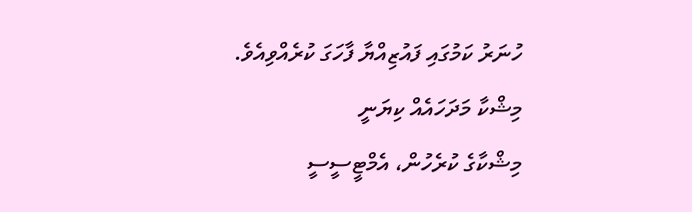ހުނަރު ކަމުގައި ފައުޒިއްޔާ ފާހަގަ ކުރެއްވިއެވެ.
މިޝްކާ މަދަހައެއް ކިޔަނީ
މިޝްކާގެ ކުރެހުން، އެމްޓީސީސީ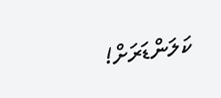ކަލަންޑަރަށް!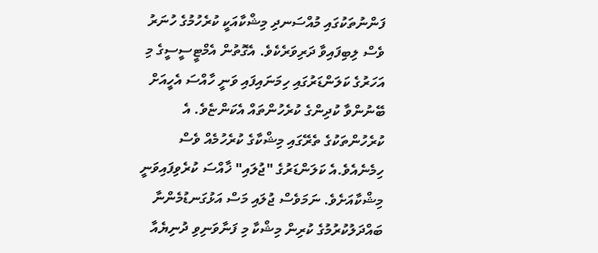ފަންނުތަކުގައި މުއްސަނދި މިޝްކާއަކީ ކުރެހުމުގެ ހުނަރު ވެސް ލިބިފައިވާ ދަރިވަރެކެވެ. އެގޮތުން އެމްޓީސީސީގެ މި އަހަރުގެ ކަލަންޑަރުގައި ހިމަނައިފައި ވަނީ ހާއްސަ އެހީއަށް ބޭނުންވާ ކުދިންގެ ކުރެހުންތައް އެކަންޏެވެ. އެ ކުރެހުންތަކުގެ ތެރޭގައި މިޝްކާގެ ކުރެހުމެއް ވެސް ހިމެނެއެވެ.އެ ކަލަންޑަރުގެ "ޖުލައި" ޚާއްސަ ކުރެވިފައިވަނީ މިޝްކާއަށެވެ. ނަމަވެސް ޖުލައި މަސް އަޅުގަނޑުމެންނާ ބައްދަލުކުރުމުގެ ކުރިން މިޝްކާ މި ފަނާވަނިވި ދުނިޔެއާ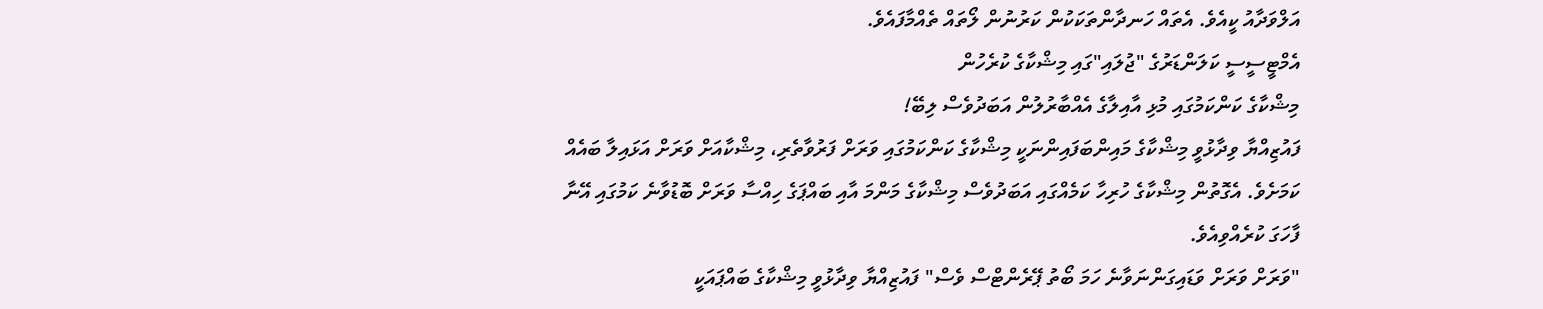އަލްވަދާއު ކީއެވެ. އެތައް ހަނދާންތަކަކުން ކަރުނުން ލޯތައް ތެއްމާފައެވެ.
އެމްޓީސީސީ ކަލަންޑަރުގެ "ޖުލައި"ގައި މިޝްކާގެ ކުރެހުން
މިޝްކާގެ ކަންކަމުގައި މުޅި އާއިލާގެ އެއްބާރުލުން އަބަދުވެސް ލިބޭ!
ފައުޒިއްޔާ ވިދާޅުވީ މިޝްކާގެ މައިންބަފައިންނަކީ މިޝްކާގެ ކަންކަމުގައި ވަރަށް ފަރުވާތެރި، މިޝްކާއަށް ވަރަށް އަޅައިލާ ބައެއް ކަމަށެވެ. އެގޮތުން މިޝްކާގެ ހުރިހާ ކަމެއްގައި އަބަދުވެސް މިޝްކާގެ މަންމަ އާއި ބައްޕަގެ ހިއްސާ ވަރަށް ބޮޑުވާނެ ކަމުގައި އޭނާ ފާހަގަ ކުރެއްވިއެވެ.
"ވަރަށް ވަރަށް ވަޑައިގަންނަވާނެ ހަމަ ބޯތު ޕޭރެންޓްސް ވެސް" ފައުޒިއްޔާ ވިދާޅުވީ މިޝްކާގެ ބައްޕައަކީ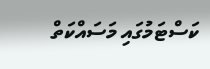ކަސްޓަމުގައި މަސައްކަތް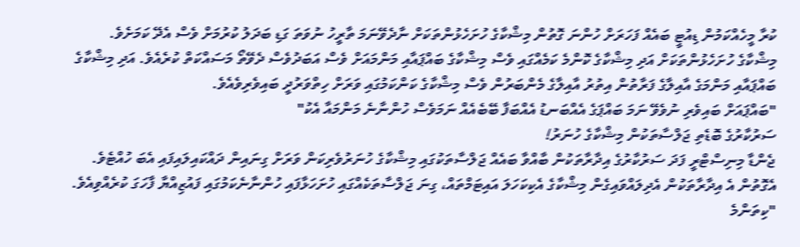ކުރާ މީހެއްކަމުން ޑިއުޓީ ބައެއް ފަހަރަށް ހުންނަ ގޮތުން މިޝްކާގެ ހުށަހެޅުންތަކަށް ނާދެވޭނަމަ ތާރީހު ނުވަތަ ގަޑި ބަދަލު ކުރުމަށް ވެސް އެދޭ ކަމަށެވެ.
މިޝްކާގެ ހުށަހެޅުންތަކަށް އަދި މިޝްކާގެ ކޮންމެ ކަމެއްގައި ވެސް މިޝްކާގެ ބައްޕައާއި މަންމައަށް ވެސް އަބަދުވެސް ދެވޭތޯ މަސައްކަތް ކުރެއެވެ. އަދި މިޝްކާގެ ބައްޕައާއި މަންމަގެ އާއިލާގެ ފަރާތުން އިތުރު އާއިލާގެ މެންބަރުން ވެސް މިޝްކާގެ ކަންކަމުގައި ވަރަށް ހިތްވަރުދީ ބައިވެރިވެއެވެ.
"ބައްޕައަށް ބައިވެރި ނުވެވޭ ނަމަ ބައްޕަގެ އެއްބަނޑު އެއްބަފާ ބޭބެއެއް ނަމަވެސް ހުންނާނެ މަންމައާ އެކު"
ސަރުކާރުގެ ބޮޑެތި ޖަލްސާތަކުން މިޝްކާގެ ހުނަރު!
ޖެންޑާ މިނިސްޓްރީ ފަދަ ސަރުކާރުގެ އިދާރާތަކުން ބާއްވާ ބައެއް ޖަލްސާތަކުގައި މިޝްކާގެ ހުނަރުވެރިކަން ވަރަށް ގިނައިން ދައްކައިލައިފައި އެބަ ހުއްޓެވެ. އެގޮތުން އެ އިދާރާތަކުން އެދިލައްވައިގެން މިޝްކާގެ އެކިކަހަލަ އައިޓަމްތައް، ގިނަ ޖަލްސާތަކެއްގައި ހުށަހަޅާފައި ހުންނާނެކަމުގައި ފައުޒިއްޔާ ފާހަގަ ކުރެއްވިއެވެ.
"ކިތަންމެ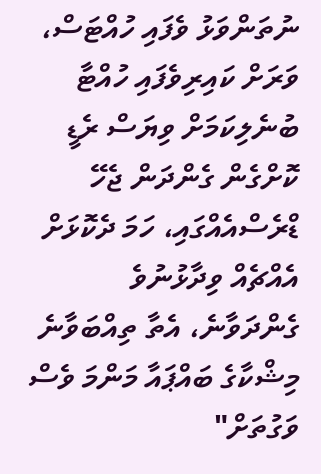ނުތަންވަޅު ވެފައި ހުއްޓަސް، ވަރަށް ކައިރިވެފައި ހުއްޓާ ބުނެލިކަމަށް ވިޔަސް ރެޑީ ކޮށްގެން ގެންދަން ޖެހޭ ޑްރެސްއެއްގައި، ހަމަ ދެކޮޅަށް އެއްޗެއް ވިދާޅުނުވެ ގެންދަވާނެ، އެތާ ތިއްބަވާނެ މިޝްކާގެ ބައްޕައާ މަންމަ ވެސް ވަގުތަށް"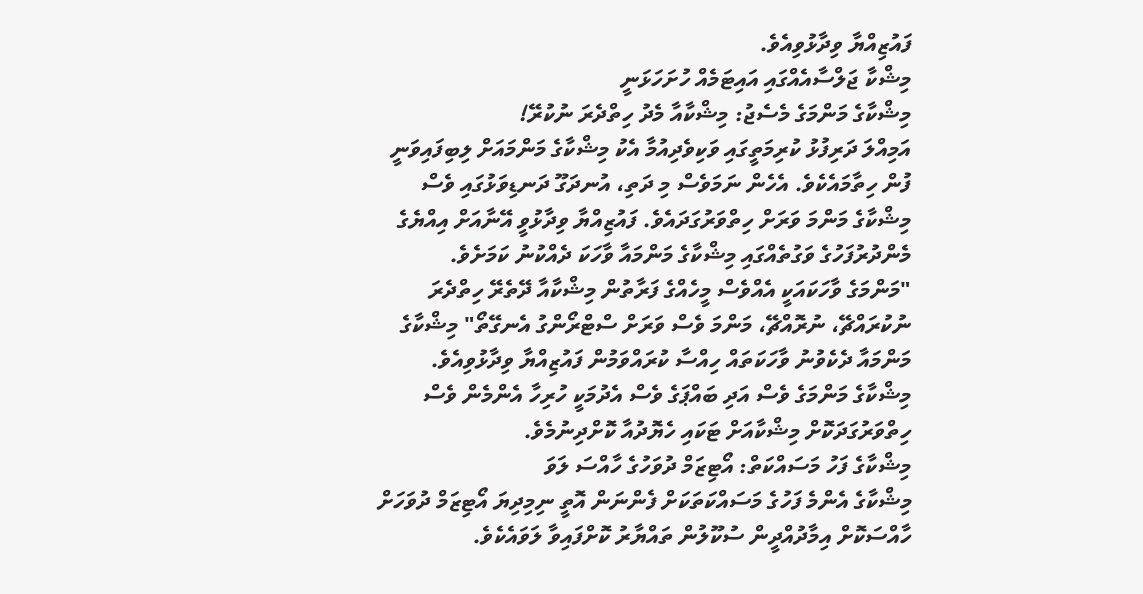ފައުޒިއްޔާ ވިދާޅުވިއެވެ.
މިޝްކާ ޖަލްސާއެއްގައި އައިޓަމެއް ހުށަހަޅަނީ
މިޝްކާގެ މަންމަގެ މެސެޖު: މިޝްކާއާ މެދު ހިތްދެރަ ނުކުރޭ!
އަމިއްލަ ދަރިފުޅު ކުރިމަތީގައި ވަކިވެދިއުމާ އެކު މިޝްކާގެ މަންމައަށް ލިބިފައިވަނީ ފުން ހިތާމައެކެވެ. އެހެން ނަމަވެސް މި ދަތި، އުނދަގޫ ދަނޑިވަޅުގައި ވެސް މިޝްކާގެ މަންމަ ވަރަށް ހިތްވަރުގަދައެވެ. ފައުޒިއްޔާ ވިދާޅުވީ އޭނާއަށް އިއްޔެގެ މެންދުރުފަހުގެ ވަގުތެއްގައި މިޝްކާގެ މަންމައާ ވާހަކަ ދެއްކުނު ކަމަށެވެ.
"މަންމަގެ ވާހަކައަކީ އެއްވެސް މީހެއްގެ ފަރާތުން މިޝްކާއާ ދޭތެރޭ ހިތްދެރަ ނުކުރައްޗޭ، ނުރޮއްޗޭ، މަންމަ ވެސް ވަރަށް ސްޓްރޯންގު އެނގޭތޯ" މިޝްކާގެ މަންމައާ ދެކެވުނު ވާހަކަތައް ހިއްސާ ކުރައްވަމުން ފައުޒިއްޔާ ވިދާޅުވިއެވެ.
މިޝްކާގެ މަންމަގެ ވެސް އަދި ބައްޕަގެ ވެސް އެދުމަކީ ހުރިހާ އެންމެން ވެސް ހިތްވަރުގަދަކޮށް މިޝްކާއަށް ޓަކައި ހެޔޮދުއާ ކޮށްދިނުމެވެ.
މިޝްކާގެ ފަހު މަސައްކަތް: އޯޓިޒަމް ދުވަހުގެ ހާއްސަ ލަވަ
މިޝްކާގެ އެންމެ ފަހުގެ މަސައްކަތަކަށް ފެންނަން އޮތީ ނިމިދިޔަ އޯޓިޒަމް ދުވަހަށް ހާއްސަކޮށް އިމާދުއްދީން ސުކޫލުން ތައްޔާރު ކޮށްފައިވާ ލަވައެކެވެ.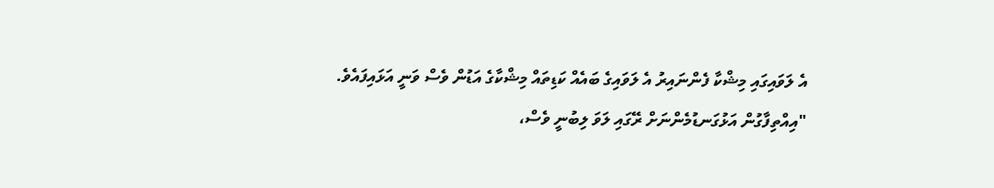އެ ލަވައިގައި މިޝްކާ ފެންނައިރު އެ ލަވައިގެ ބައެއް ކަޑިތައް މިޝްކާގެ އަޑުން ވެސް ވަނީ އަޅައިފައެވެ.
"އިއްތިފާގުން އަޅުގަނޑުމެންނަށް ރޭގައި ލަވަ ލިބުނީ ވެސް،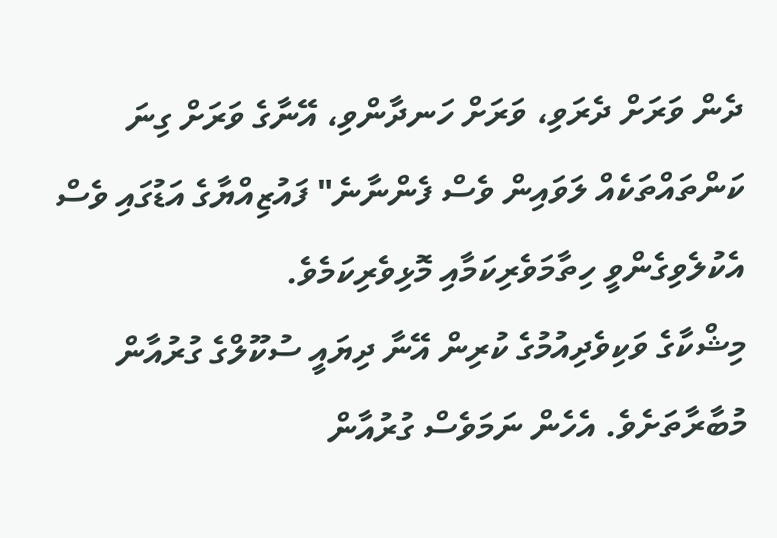ދެން ވަރަށް ދެރަވި، ވަރަށް ހަނދާންވި، އޭނާގެ ވަރަށް ގިނަ ކަންތައްތަކެއް ލަވައިން ވެސް ފެންނާނެ" ފައުޒިއްޔާގެ އަޑުގައި ވެސް އެކުލެވިގެންވީ ހިތާމަވެރިކަމާއި މޮޅިވެރިކަމެވެ.
މިޝްކާގެ ވަކިވެދިއުމުގެ ކުރިން އޭނާ ދިޔައީ ސުކޫލްގެ ގުރުއާން މުބާރާތަށެވެ. އެހެން ނަމަވެސް ގުރުއާން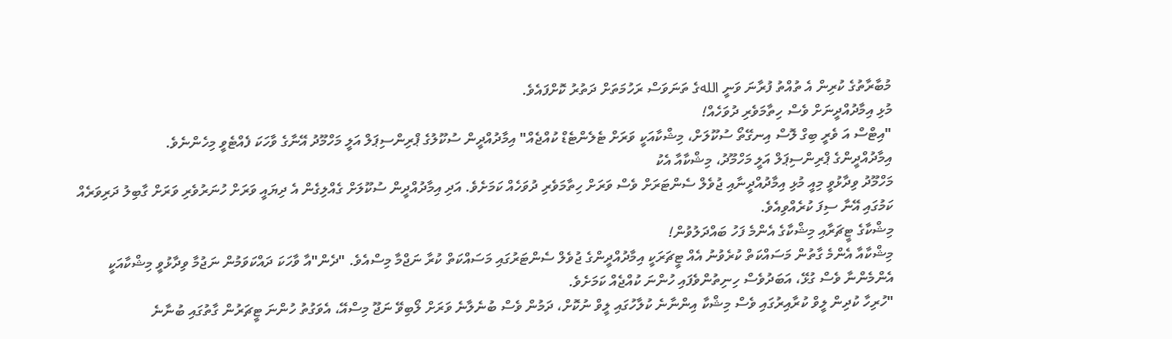މުބާރާތުގެ ކުރިން އެ ތުއްތު ފުރާނަ ވަނީ اللهގެ ތަނަވަސް ރަހުމަތަށް ދަތުރު ކޮށްފައެވެ.
މުޅި އިމާދުއްދީނަށް ވެސް ހިތާމަވެރި ދުވަހެއް!
"އިޓްސް އަ ވެރީ ބިގް ލޮސް އިނގޭތޯ ސުކޫލަށް، މިޝްކާއަކީ ވަރަށް ޓެލެންޓެޑް ކުއްޖެއް" އިމާދުއްދީން ސުކޫލުގެ ޕްރިންސިޕަލް އަލީ މަހްމޫދު އޭނާގެ ވާހަކަ ފެއްޓެވީ މިހެންނެވެ.
އިމާދުއްދީންގެ ޕްރިންސިޕަލް އަލީ މަހްމޫދު، މިޝްކާއާ އެކު
މަހްމޫދު ވިދާޅުވީ މިއީ މުޅި އިމާދުއްދީނާއި ޖުވެލް ސެންޓަރަށް ވެސް ވަރަށް ހިތާމަވެރި ދުވަހެއް ކަމަށެވެ. އަދި އިމާދުއްދީން ސުކޫލަށް ގެއްލިގެން އެ ދިޔައީ ވަރަށް ހުނަރުވެރި ވަރަށް ގާބިލު ދަރިވަރެއް ކަމުގައި އޭނާ ސިފަ ކުރެއްވިއެވެ.
މިޝްކާގެ ޓީޗަރާއި މިޝްކާގެ އެންމެ ފަހު ބައްދަލުވުން!
މިޝްކާއާ އެންމެ ގާތުން މަސައްކަތް ކުރެވުނު އެއް ޓީޗަރަކީ އިމާދުއްދީންގެ ޖުވެލް ސެންޓަރުގައި މަސައްކަތް ކުރާ ނަޖްމާ މިސްއެވެ. "ދެން"އާ ވާހަކަ ދައްކަވަމުން ނަޖުމާ ވިދާޅުވީ މިޝްކާއަކީ އެންމެންނާ ވެސް ގުޅޭ، އަބަދުވެސް ހިނިތުންވެފައި ހުންނަ ކުއްޖެއް ކަމަށެވެ.
"ހުރިހާ ކުދިން ލީވް ކުރާއިރުގައި ވެސް މިޝްކާ އިންނާނެ ކުލާހުގައި ލީވް ނުކޮށް، ދަމުން ވެސް ބުނެލާނެ ވަރަށް ލޯބިވޭ ނަޖޫ މިސްއޭ، އެވަގުތު ހުންނަ ޓީޗަރުން ގާތުގައި ބުނާނެ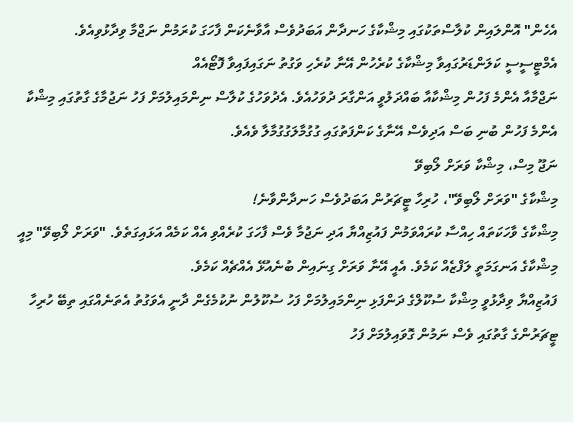އެހެން" އޮންލައިން ކުލާސްތަކުގައި މިޝްކާގެ ހަނދާން އަބަދުވެސް އާވާނެކަން ފާހަގަ ކުރަމުން ނަޖްމާ ވިދާޅުވިއެވެ.
އެމްޓީސީސީ ކަލަންޑަރުގައިވާ މިޝްކާގެ ކުރެހުން އޭނާ ކުރެހި ވަގުތު ނަގައިފައިވާ ފޮޓޯއެއް
ނަޖްމާއާ އެންމެ ފަހުން މިޝްކާއާ ބައްދަލުވީ އަންގާރަ ދުވަހުއެވެ. އެދުވަހުގެ ކުލާސް ނިންމައިލުމަށް ފަހު ނަޖުމާގެ ގާތުގައި މިޝްކާ އެންމެ ފަހުން ބުނި ބަސް އަދިވެސް އޭނާގެ ކަންފަތުގައި ގުގުމާލަގުގުމާލާ ވެއެވެ.
ނަޖޫ މިސް، މިޝްކާ ވަރަށް ލޯބިވޭ
މިޝްކާގެ "ވަރަށް ލޯބިވޭ"، ހުރިހާ ޓީޗަރުން އަބަދުވެސް ހަނދާންވާނެ!
މިޝްކާގެ ވާހަކަތައް ހިއްސާ ކުރައްވަމުން ފައުޒިއްޔާ އަދި ނަޖުމާ ވެސް ފާހަގަ ކުރެއްވި އެއް ކަމެއް އަޅައިގަތެވެ. "ވަރަށް ލޯބިވޭ" މިއީ މިޝްކާގެ އަނގަމަތީ ލަފްޒެއް ކަމެވެ. އެއީ އޭނާ ވަރަށް ގިނައިން ބުނެއުޅޭ އެއްޗެއް ކަމެވެ.
ފައުޒިއްޔާ ވިދާޅުވީ މިޝްކާ ސުކޫލްގެ ދަންފަޅި ނިންމައިލުމަށް ފަހު ސުކޫލުން ނުކުމެގެން ދާނީ އެވަގުތު އެތަނެއްގައި ތިބޭ ހުރިހާ ޓީޗަރުންގެ ގާތުގައި ވެސް ނަމުން ގޮވައިލުމަށް ފަހު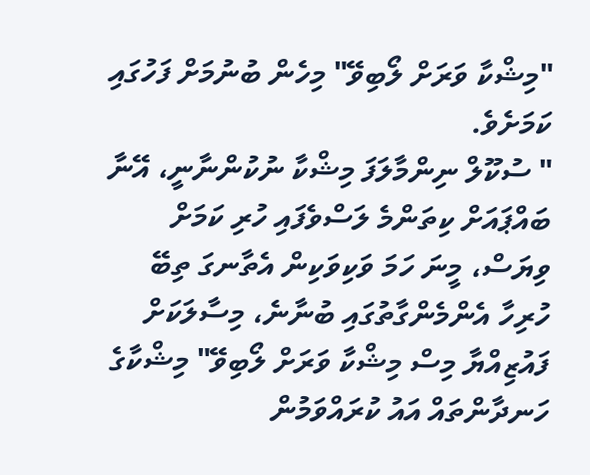"މިޝްކާ ވަރަށް ލޯބިވޭ" މިހެން ބުނުމަށް ފަހުގައި ކަމަށެވެ.
" ސުކޫލް ނިންމާލަފަ މިޝްކާ ނުކުންނާނީ، އޭނާ ބައްޕައަށް ކިތަންމެ ލަސްވެފައި ހުރި ކަމަށް ވިޔަސް، މީނަ ހަމަ ވަކިވަކިން އެތާނގަ ތިބޭ ހުރިހާ އެންމެންގާތުގައި ބުނާނެ، މިސާލަކަށް ފައުޒިއްޔާ މިސް މިޝްކާ ވަރަށް ލޯބިވޭ" މިޝްކާގެ ހަނދާންތައް އައު ކުރައްވަމުން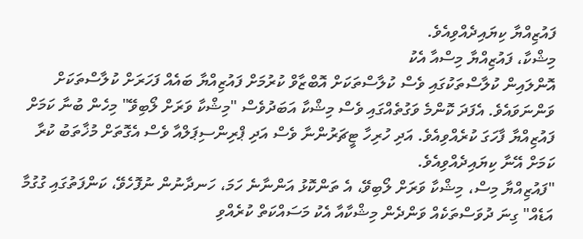ފައުޒިއްޔާ ކިޔައިދެއްވިއެވެ.
މިޝްކާ، ފައުޒިއްޔާ މިސްއާ އެކު
އޮންލައިން ކުލާސްތަކުގައި ވެސް ކުލާސްތަކަށް އޮބްޒާވް ކުރުމަށް ފައުޒިއްޔާ ބައެއް ފަހަރަށް ކުލާސްތަކަށް ވަންނަވައެވެ. އެފަދަ ކޮންމެ ވަގުތެއްގައި ވެސް މިޝްކާ އަބަދުވެސް "މިޝްކާ ވަރަށް ލޯބިވޭ" މިހެން ބުނާ ކަމަށް ފައުޒިއްޔާ ފާހަގަ ކުރެއްވިއެވެ. އަދި ހުރިހާ ޓީޗަރުންނާ ވެސް އަދި ޕްރިންސިޕަލްއާ ވެސް އެގޮތަށް މުޚާތަބު ކުރާ ކަމަށް އޭނާ ކިޔައިދެއްވިއެވެ.
"ފައުޒިއްޔާ މިސް، މިޝްކާ ވަރަށް ލޯބިވޭ، އެ ތަންކޮޅު އަންނާނެ ހަމަ، ހަނދާނުން ނުފޮހެވޭ، ކަންފަތުގައި ގުގުމާ އަޑެއް" ގިނަ ދުވަސްތަކެއް ވަންދެން މިޝްކާއާ އެކު މަސައްކަތް ކުރެއްވި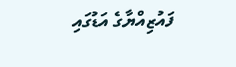ފައުޒިއްޔާގެ އަޑުގައި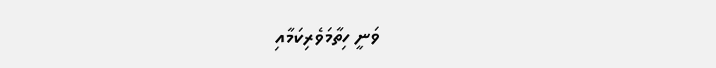ވަނީ ހިތާމަވެރިކަމާއި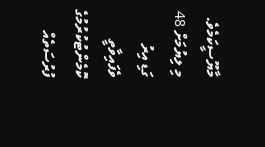މާޔޫސީކަމެވެ.
މި ލިޔުމަށް 48 ގަޑި އިރު ވެފައިވާތީ ކޮމެންޓުކުރުމުގެ ފުރުސަތެއް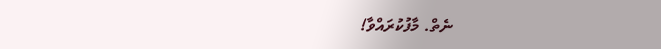ނެތް. މާފުކުރައްވާ!